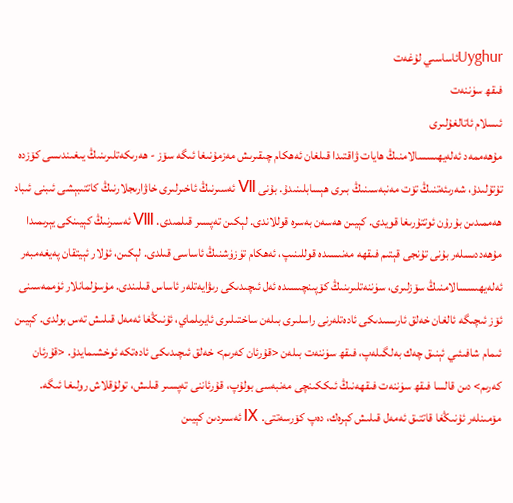Uyghurئاساسىي لۇغەت
فىقھ سۈننەت
ئىسلام ئاتالغۇلىرى
مۇھەممەد ئەلەيھىسسالامنىڭ ھايات ۋاقتىدا قىلغان ئەھكام چىقىرىش مەزمۇنىغا ئىگە سۆز - ھەرىكەتلىرىنىڭ يىغىندىسى كۆزدە تۇتۇلىدۇ، شەرىئەتنىڭ تۆت مەنبەسىنىڭ بىرى ھېسابلىنىدۇ. بۇنى Ⅶ ئەسىرنىڭ ئاخىرلىرى خاۋارىجلارنىڭ كاتتىبېشى ئىبنى ئىباد ھەممىدىن بۇرۇن ئوتتۇرىغا قويدى. كېيىن ھەسەن بەسرە قوللاندى. لېكىن تەپسىر قىلمىدى. Ⅷ ئەسىرنىڭ كېيىنكى يېرىمىدا مۇھەددىسلەر بۇنى تۇنجى قېتىم فىقھە مەنىسىدە قوللىنىپ، ئەھكام تۈزۈشنىڭ ئاساسى قىلدى. لېكىن، ئۇلار ئېيتقان پەيغەمبەر ئەلەيھىسسالامنىڭ سۆزلىرى، سۈننەتلىرىنىڭ كۆپىنچىسىدە ئەل ئىچىدىكى رىۋايەتلەر ئاساس قىلىندى. مۇسۇلمانلار ئۈممەسىنى ئۆز ئىچىگە ئالغان خەلق ئارىسىدىكى ئادەتلەرنى راسلىرى بىلەن ساختىلىرى ئايرىلماي، ئۇنىڭغا ئەمەل قىلىش تەس بولدى. كېيىن ئىمام شافىئىي ئېنىق چەك بەلگىلەپ، فىقھ سۈننەت بىلەن <قۇرئان كەرىم> خەلق ئىچىدىكى ئادەتكە ئوخشىمايدۇ. <قۇرئان كەرىم> دىن قالسا فىقھ سۈننەت فىقھەنىڭ ئىككىنچى مەنبەسى بولۇپ، قۇرئاننى تەپسىر قىلىش، تولۇقلاش رولىغا ئىگە. مۆمىنلەر ئۇنىڭغا قاتتىق ئەمەل قىلىش كېرەك، دەپ كۆرسەتتى. Ⅸ ئەسىردىن كېيىن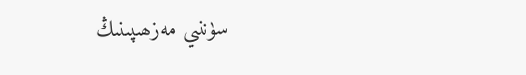سۈننىي مەزھىپىنىڭ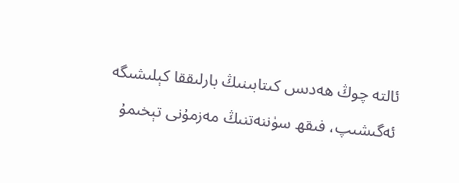ئالتە چوڭ ھەدىس كىتابىنىڭ بارلىققا كېلىشىگە ئەگىشىپ، فىقھ سۈننەتنىڭ مەزمۇنى تېخىمۇ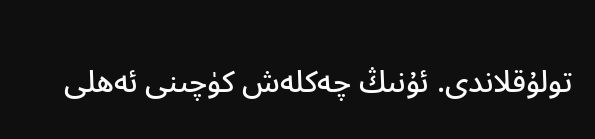تولۇقلاندى. ئۇنىڭ چەكلەش كۈچىنى ئەھلى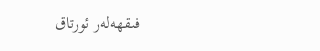فىقھەلەر ئورتاق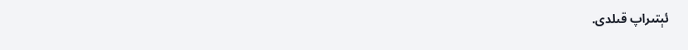ئېتىراپ قىلدى.